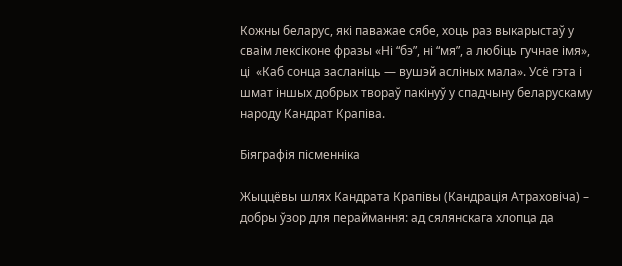Кожны беларус, які паважае сябе, хоць раз выкарыстаў у сваім лексіконе фразы «Ні “бэ”, ні “мя”, а любіць гучнае імя», ці  «Каб сонца засланіць — вушэй асліных мала». Усё гэта і шмат іншых добрых твораў пакінуў у спадчыну беларускаму народу Кандрат Крапіва.

Біяграфія пісменніка

Жыццёвы шлях Кандрата Крапівы (Кандрація Атраховіча) – добры ўзор для пераймання: ад сялянскага хлопца да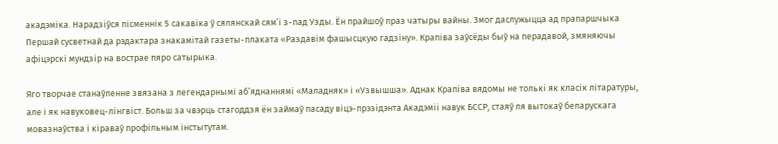акадэміка. Нарадзіўся пісменнік 5 сакавіка ў сялянскай сям’і з-пад Узды. Ён прайшоў праз чатыры вайны. Змог даслужыцца ад прапаршчыка Першай сусветнай да рэдактара знакамітай газеты-плаката «Раздавім фашысцкую гадзіну». Крапіва заўсёды быў на перадавой, змяняючы афіцэрскі мундзір на вострае пяро сатырыка.

Яго творчае станаўленне звязана з легендарнымі аб’яднаннямі «Маладняк» і «Узвышша». Аднак Крапіва вядомы не толькі як класік літаратуры, але і як навуковец-лінгвіст. Больш за чвэрць стагоддзя ён займаў пасаду віцэ-прэзідэнта Акадэміі навук БССР, стаяў ля вытокаў беларускага мовазнаўства і кіраваў профільным інстытутам.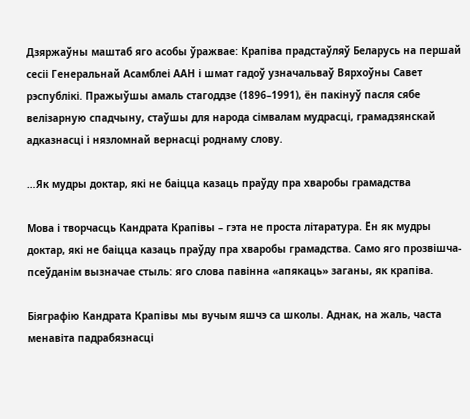Дзяржаўны маштаб яго асобы ўражвае: Крапіва прадстаўляў Беларусь на першай сесіі Генеральнай Асамблеі ААН і шмат гадоў узначальваў Вярхоўны Савет рэспублікі. Пражыўшы амаль стагоддзе (1896–1991), ён пакінуў пасля сябе велізарную спадчыну, стаўшы для народа сімвалам мудрасці, грамадзянскай адказнасці і нязломнай вернасці роднаму слову.

…Як мудры доктар, які не баіцца казаць праўду пра хваробы грамадства

Мова і творчасць Кандрата Крапівы – гэта не проста літаратура. Ён як мудры доктар, які не баіцца казаць праўду пра хваробы грамадства. Само яго прозвішча-псеўданім вызначае стыль: яго слова павінна «апякаць» заганы, як крапіва.

Біяграфію Кандрата Крапівы мы вучым яшчэ са школы. Аднак, на жаль, часта менавіта падрабязнасці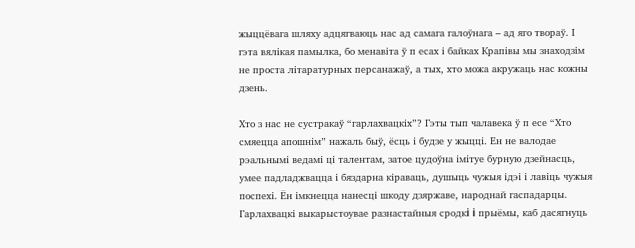жыццёвага шляху адцягваюць нас ад самага галоўнага – ад яго твораў. І гэта вялікая памылка, бо менавіта ў п есах і байках Крапівы мы знаходзім не проста літаратурных персанажаў, а тых, хто можа акружаць нас кожны дзень.

Хто з нас не сустракаў “гарлахвацкіх”? Гэты тып чалавека ў п есе “Хто смяецца апошнім” нажаль быў, ёсць і будзе у жыцці. Ен не валодае рэальнымі ведамі ці талентам, затое цудоўна імітуе бурную дзейнасць, умее падладжвацца і бяздарна кіраваць, душыць чужыя ідэі і лавіць чужыя поспехі. Ён iмкнецца нанесцi шкоду дзяржаве, народнай гаспадарцы. Гарлахвацкi выкарыстоувае разнастайныя сродкi i прыёмы, каб дасягнуць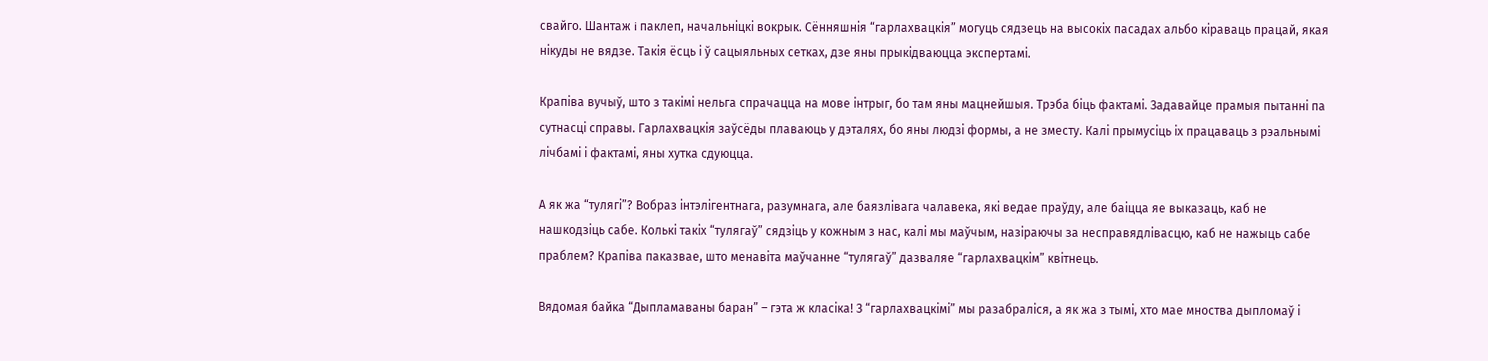свайго. Шантаж i паклеп, начальнiцкi вокрык. Сённяшнія “гарлахвацкія” могуць сядзець на высокіх пасадах альбо кіраваць працай, якая нікуды не вядзе. Такія ёсць і ў сацыяльных сетках, дзе яны прыкідваюцца экспертамі.

Крапіва вучыў, што з такімі нельга спрачацца на мове інтрыг, бо там яны мацнейшыя. Трэба біць фактамі. Задавайце прамыя пытанні па сутнасці справы. Гарлахвацкія заўсёды плаваюць у дэталях, бо яны людзі формы, а не зместу. Калі прымусіць іх працаваць з рэальнымі лічбамі і фактамі, яны хутка сдуюцца.

А як жа “тулягі”? Вобраз інтэлігентнага, разумнага, але баязлівага чалавека, які ведае праўду, але баіцца яе выказаць, каб не нашкодзіць сабе. Колькі такіх “тулягаў” сядзіць у кожным з нас, калі мы маўчым, назіраючы за несправядлівасцю, каб не нажыць сабе праблем? Крапіва паказвае, што менавіта маўчанне “тулягаў” дазваляе “гарлахвацкім” квітнець.

Вядомая байка “Дыпламаваны баран” – гэта ж класіка! З “гарлахвацкімі” мы разабраліся, а як жа з тымі, хто мае мноства дыпломаў і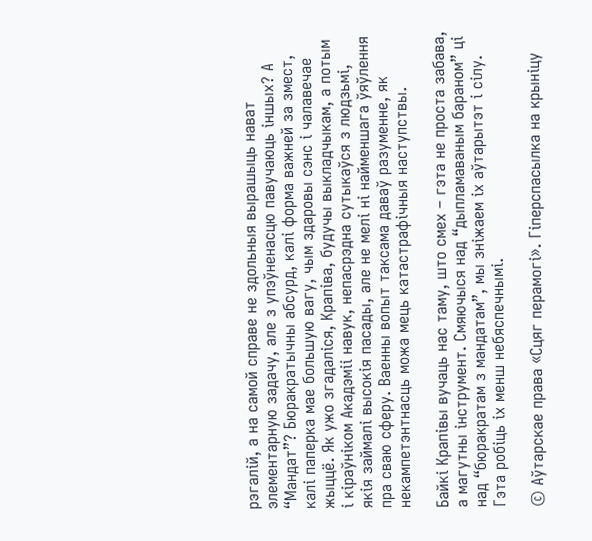рэгалій, а на самой справе не здольныя вырашыць нават элементарную задачу, але з упэўненасцю павучаюць іншых? А “Мандат”? Бюракратычны абсурд, калі форма важней за змест, калі паперка мае большую вагу, чым здаровы сэнс і чалавечае жыццё. Як ужо згадаліся, Крапіва, будучы выкладчыкам, а потым і кіраўніком Акадэміі навук, непасрэдна сутыкаўся з людзьмі, якія займалі высокія пасады, але не мелі ні найменшага ўяўлення пра сваю сферу. Ваенны вопыт таксама даваў разуменне, як некампетэнтнасць можа мець катастрафічныя наступствы.

Байкі Крапівы вучаць нас таму, што смех – гэта не проста забава, а магутны інструмент. Смяючыся над “дыпламаваным бараном” ці над “бюракратам з мандатам”, мы зніжаем іх аўтарытэт і сілу. Гэта робіць іх менш небяспечнымі.

© Аўтарскае права «Сцяг перамогі». Гіперспасылка на крыніцу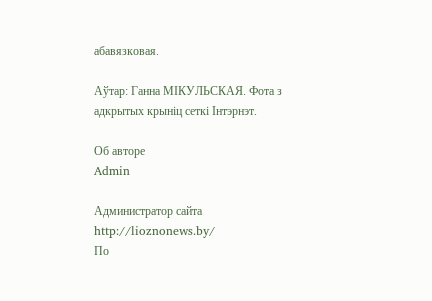абавязковая.

Аўтар: Ганна МІКУЛЬСКАЯ. Фота з адкрытых крыніц сеткі Інтэрнэт.

Об авторе
Admin

Администратор сайта http://lioznonews.by/
По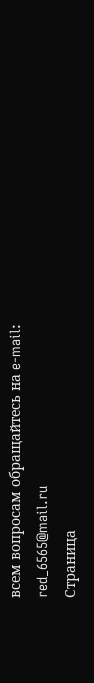всем вопросам обращайтесь на e-mail: red_6565@mail.ru
Страница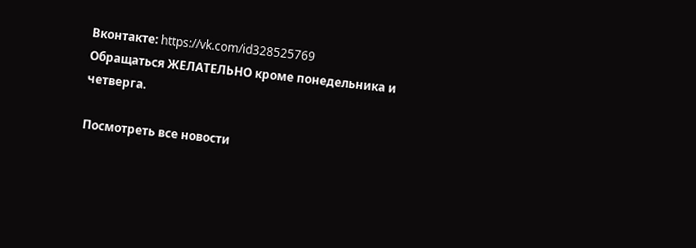Вконтакте: https://vk.com/id328525769
Обращаться ЖЕЛАТЕЛЬНО кроме понедельника и четверга.

Посмотреть все новости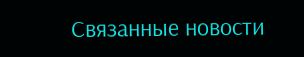Связанные новости